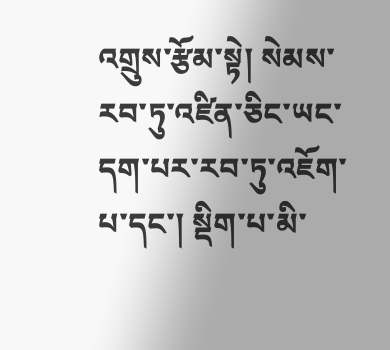འགྲུས་རྩོམ་སྟེ། སེམས་རབ་ཏུ་འཛིན་ཅིང་ཡང་དག་པར་རབ་ཏུ་འཇོག་པ་དང་། སྡིག་པ་མི་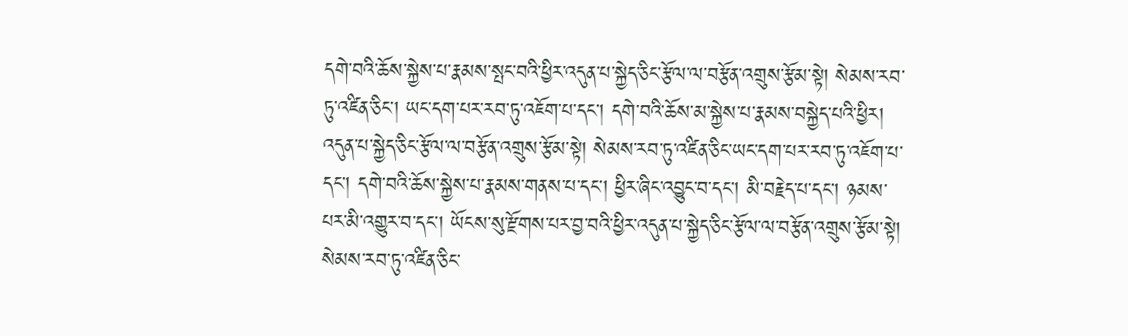དགེ་བའི་ཆོས་སྐྱེས་པ་རྣམས་སྤང་བའི་ཕྱིར་འདུན་པ་སྐྱེད་ཅིང་རྩོལ་ལ་བརྩོན་འགྲུས་རྩོམ་སྟེ། སེམས་རབ་ཏུ་འཛིན་ཅིང་། ཡང་དག་པར་རབ་ཏུ་འཇོག་པ་དང་། དགེ་བའི་ཆོས་མ་སྐྱེས་པ་རྣམས་བསྐྱེད་པའི་ཕྱིར། འདུན་པ་སྐྱེད་ཅིང་རྩོལ་ལ་བརྩོན་འགྲུས་རྩོམ་སྟེ། སེམས་རབ་ཏུ་འཛིན་ཅིང་ཡང་དག་པར་རབ་ཏུ་འཇོག་པ་དང་། དགེ་བའི་ཆོས་སྐྱེས་པ་རྣམས་གནས་པ་དང་། ཕྱིར་ཞིང་འབྱུང་བ་དང་། མི་བརྗེད་པ་དང་། ཉམས་པར་མི་འགྱུར་བ་དང་། ཡོངས་སུ་རྫོགས་པར་བྱ་བའི་ཕྱིར་འདུན་པ་སྐྱེད་ཅིང་རྩོལ་ལ་བརྩོན་འགྲུས་རྩོམ་སྟེ། སེམས་རབ་ཏུ་འཛིན་ཅིང་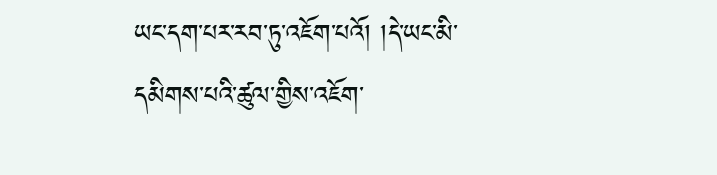ཡང་དག་པར་རབ་ཏུ་འཇོག་པའོ། །དེ་ཡང་མི་དམིགས་པའི་ཚུལ་གྱིས་འཇོག་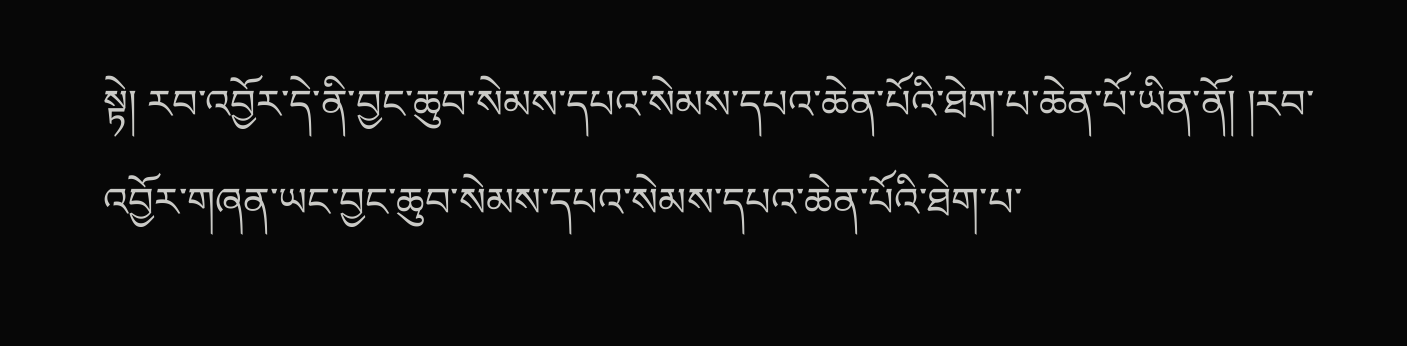སྟེ། རབ་འབྱོར་དེ་ནི་བྱང་ཆུབ་སེམས་དཔའ་སེམས་དཔའ་ཆེན་པོའི་ཐེག་པ་ཆེན་པོ་ཡིན་ནོ། །རབ་འབྱོར་གཞན་ཡང་བྱང་ཆུབ་སེམས་དཔའ་སེམས་དཔའ་ཆེན་པོའི་ཐེག་པ་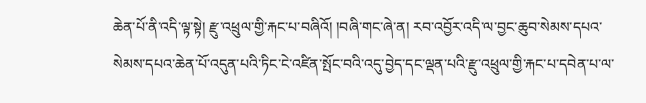ཆེན་པོ་ནི་འདི་ལྟ་སྟེ། རྫུ་འཕྲུལ་གྱི་རྐང་པ་བཞིའོ། །བཞི་གང་ཞེ་ན། རབ་འབྱོར་འདི་ལ་བྱང་ཆུབ་སེམས་དཔའ་སེམས་དཔའ་ཆེན་པོ་འདུན་པའི་ཏིང་ངེ་འཛིན་སྤོང་བའི་འདུ་བྱེད་དང་ལྡན་པའི་རྫུ་འཕྲུལ་གྱི་རྐང་པ་དབེན་པ་ལ་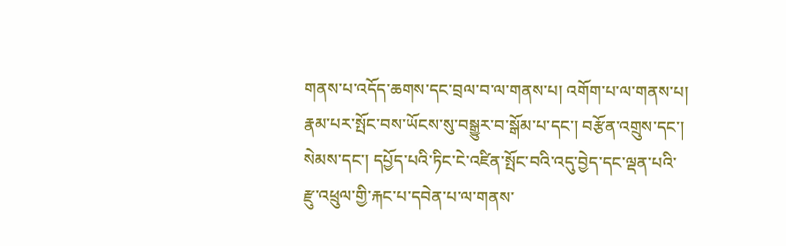གནས་པ་འདོད་ཆགས་དང་བྲལ་བ་ལ་གནས་པ། འགོག་པ་ལ་གནས་པ། རྣམ་པར་སྤོང་བས་ཡོངས་སུ་བསྒྱུར་བ་སྒོམ་པ་དང་། བརྩོན་འགྲུས་དང་། སེམས་དང་། དཔྱོད་པའི་ཏིང་ངེ་འཛིན་སྤོང་བའི་འདུ་བྱེད་དང་ལྡན་པའི་རྫུ་འཕྲུལ་གྱི་རྐང་པ་དབེན་པ་ལ་གནས་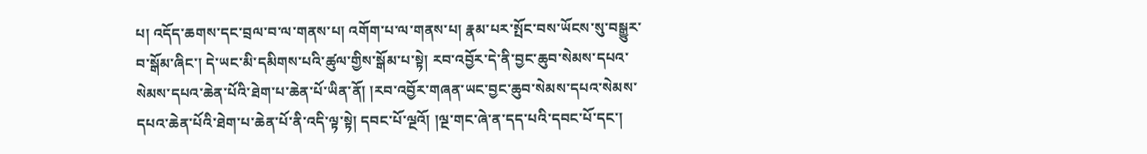པ། འདོད་ཆགས་དང་བྲལ་བ་ལ་གནས་པ། འགོག་པ་ལ་གནས་པ། རྣམ་པར་སྤོང་བས་ཡོངས་སུ་བསྒྱུར་བ་སྒོམ་ཞིང་། དེ་ཡང་མི་དམིགས་པའི་ཚུལ་གྱིས་སྒོམ་པ་སྟེ། རབ་འབྱོར་དེ་ནི་བྱང་ཆུབ་སེམས་དཔའ་སེམས་དཔའ་ཆེན་པོའི་ཐེག་པ་ཆེན་པོ་ཡིན་ནོ། །རབ་འབྱོར་གཞན་ཡང་བྱང་ཆུབ་སེམས་དཔའ་སེམས་དཔའ་ཆེན་པོའི་ཐེག་པ་ཆེན་པོ་ནི་འདི་ལྟ་སྟེ། དབང་པོ་ལྔའོ། །ལྔ་གང་ཞེ་ན་དད་པའི་དབང་པོ་དང་།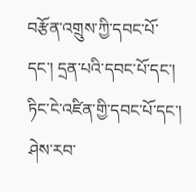བརྩོན་འགྲུས་ཀྱི་དབང་པོ་དང་། དྲན་པའི་དབང་པོ་དང་། ཏིང་ངེ་འཛིན་གྱི་དབང་པོ་དང་། ཤེས་རབ་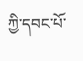ཀྱི་དབང་པོ་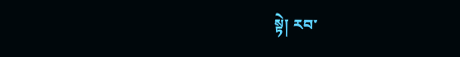སྟེ། རབ་